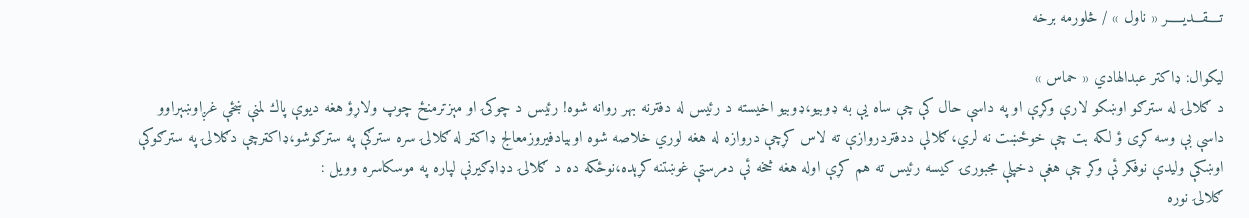تــــقـــديـــــر « ناول » / څلورمه برخه

ليكوال: ډاكتر عبدالهادي « حماس »
د ګلالۍ له سترګو اوښكو لارې وكړې او په داسې حال کې چې ساه یې به ډوبیو،ډوبیو اخیسته د رئيس له دفترنه بهر روانه شوه! رئيس د چوكۍ او مېزترمنځ چوپ ولاړؤ هغه ديوې پاك لمنې ښځې غږاوښېراوو داسې بې وسه كړى ؤ لكه بت چې خوځښت نه لري،ګلالې ددفتردروازې ته لاس كړچې دروازه له هغه لوري خلاصه شوه اوبيادفيروزمعالج ډاكټر له ګلالۍ سره سترګې په سترګوشو،ډاكټرچې دګلالۍ په سترګوكې اوښكې وليدې نوفكر ئې وكړ چې هغې دخپلې مجبورۍ كيسه رئيس ته هم كړې اوله هغه څخه ئې دمرستې غوښتنه كړېده،نوځكه ده د ګلالۍ دډاډګيرنې لپاره په موسكاسره وويل :
ګلالۍ نوره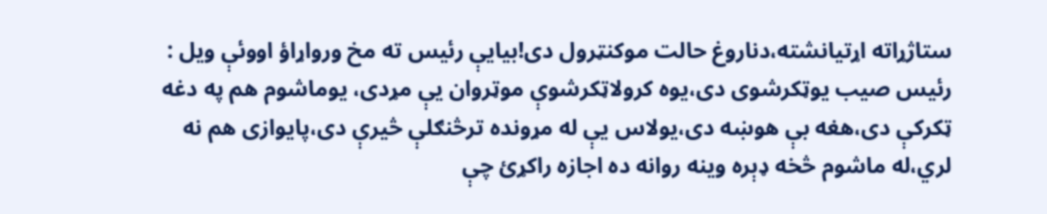ستاژړاته اړتيانشته،دناروغ حالت موكنټرول دى!بيايې رئيس ته مخ ورواړاؤ اووئې ويل :
رئيس صيب يوټكرشوى دى،يوه كرولاټكرشوې موټروان يې مړدى، يوماشوم هم په دغه ټكركې دى،هغه بې هوښه دى،يولاس يې له مړونده ترڅنګلې څيرې دى،پايوازى هم نه لري،له ماشوم څخه ډېره وينه روانه ده اجازه راكړئ چې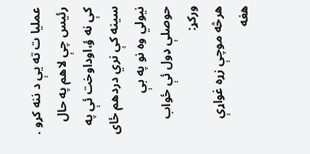عمليا ت ته يې د ننه كړو .
رئيس چې لاهم په حال كې نه ؤ،اوداوخت ئې په سينه كې نري دردهم ځاى نيولي وه نو په بې حوصلې ډول ئې ځواب وركړ:
هرڅه موچې زړه غواړې هغه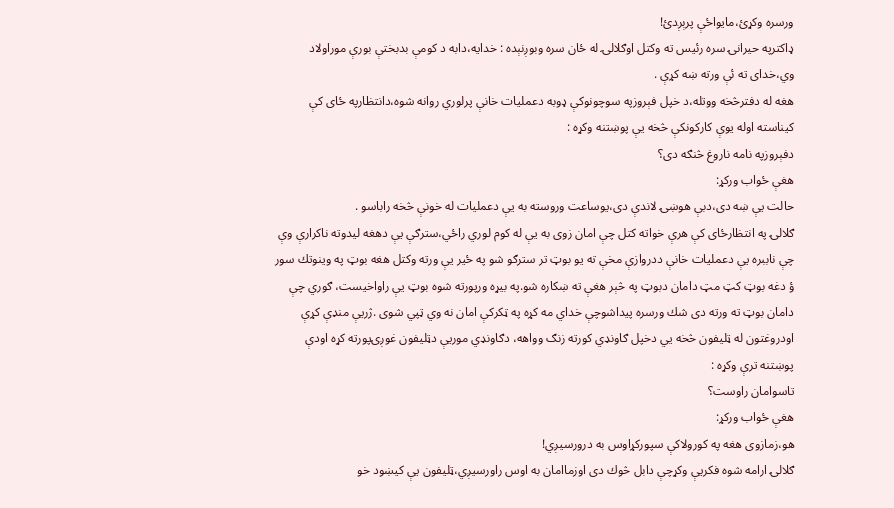ورسره وكړئ،مايواځې پرېږدئ!
ډاكترپه حيرانۍ سره رئيس ته وكتل اوګلالۍ له ځان سره وبوږنېده : خدايه،دابه د كومې بدبختې بورې موراولاد وي،خداى ته ئې ورته ښه كړې .
هغه له دفترڅخه ووتله،د خپل فېروزپه سوچونوكې ډوبه دعمليات خانې پرلوري روانه شوه،دانتظارپه ځاى كې كيناسته اوله يوې كاركونكې څخه يې پوښتنه وكړه :
دفېروزپه نامه ناروغ څنګه دى؟
هغې ځواب وركړ:
حالت يې ښه دى،دبې هوښۍ لاندې دى،يوساعت وروسته به يې دعمليات له خونې څخه راباسو .
ګلالۍ په انتظارځاى كې هرې خواته كتل چې امان زوى به يې له كوم لوري راځي،سترګې يې دهغه ليدوته ناكرارې وې چې ناببره يې دعمليات خانې ددروازې مخې ته يو بوټ تر سترګو شو په ځير يې ورته وكتل هغه بوټ په وينوتك سور ؤ دغه بوټ كټ مټ دامان دبوټ په څېر هغې ته ښكاره شو.په بيړه ورپورته شوه بوټ يې راواخيست، ګوري چې دامان بوټ ته ورته دى شك ورسره پيداشوچې خداي مه كړه په ټكركې امان نه وي ټپي شوى .ژريې منډې كړې اودروغتون له ټليفون څخه يي دخپل ګاونډي كورته زنګ وواهه، دګاونډي موريې دټليفون غوږۍپورته كړه اودې پوښتنه ترې وكړه :
تاسوامان راوست؟
هغې ځواب وركړ:
هو،زمازوى هغه په كورولاكې سپوركړاوس به درورسيږي!
ګلالۍ ارامه شوه فكريې وكړچې دابل څوك دى اوزماامان به اوس راورسيږي،ټليفون يې كيښود خو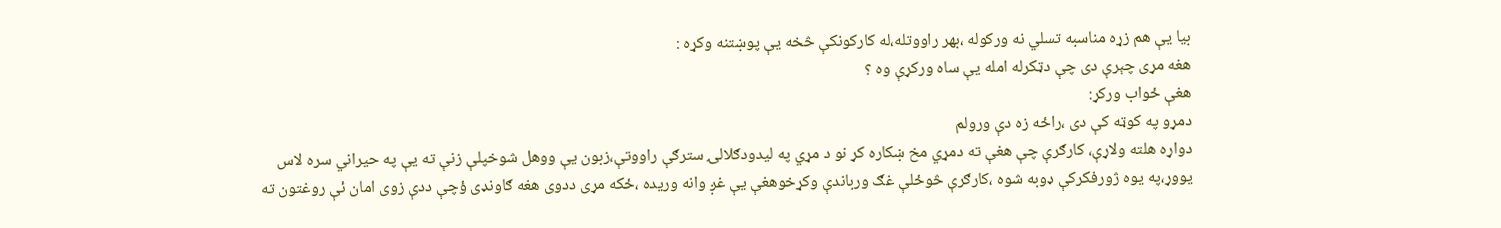بيا يې هم زړه مناسبه تسلي نه وركوله ،بهر راووتله،له كاركونكې څخه يې پوښتنه وكړه :
هغه مړى چېرې دى چې دټكرله امله يې ساه وركړې وه ؟
هغې ځواب وركړ:
دمړو په كوټه كې دى ،راځه زه دې ورولم
دواړه هلته ولاړې، كارګرې چې هغې ته دمړي مخ ښكاره كړ نو د مړي په ليدودګلالۍ سترګې راووتې،زبون يې ووهل شوخپلې زنې ته يې په حيراني سره لاس يووړ،په يوه ژورفكركې ډوبه شوه ،كارګرې څوځلې غګ ورباندې وکړخوهغې يې غږ وانه وريده ،ځكه مړى ددوى هغه ګاونډى ؤچې ددې زوى امان ئې روغتون ته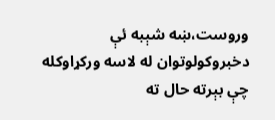وروست،ښه شېبه ئې دخبروكولوتوان له لاسه وركړاوكله چې بېرته حال ته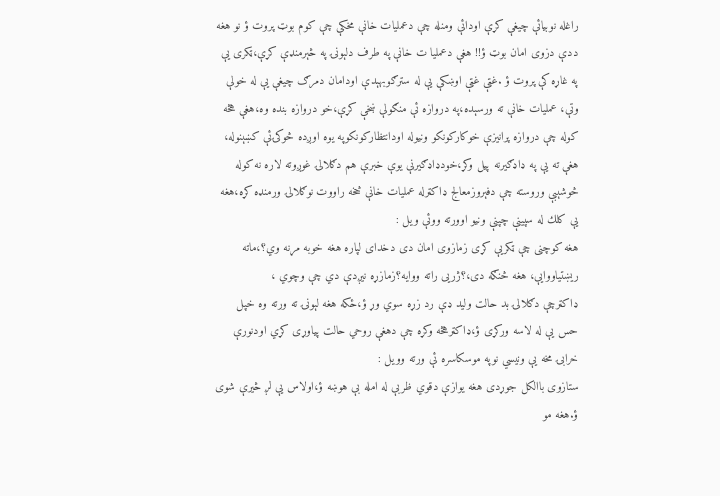راغله نوبيائې چيغې كړې اودائې ومنله چې دعمليات خانې مخكې چې كوم بوټ پروت ؤ نو هغه ددې دزوى امان بوټ ؤ!! هغې دعمليا ت خانې په طرف دلېونۍ په څېرمنډې كړې،ټكرى يې په غاړه كې پروت ؤ .غټې غټې اوښكې يې له سترګوبهېدې اودامان دمرګ چيغې يې له خولې وتې، عمليات خانې ته ورسېده،په دروازه ئې منګولې ښخې كړې،خو دروازه بنده وه،هغې هڅه كوله چې دروازه پرانيزې خوكاركونكو ونيوله اودانتظاركونكوپه يوه اوږده څوكۍئې كښېنوله، هغې ته يې په ډاډګيرنه پيل وكړ،خودډاډګيرنې يوې خبرې هم دګلالۍ غوږوته لاره نه كوله څوشېبې وروسته چې دفېروزمعالج ډاكټرله عمليات خانې څخه راووت نوګلالۍ ورمنډه كړه،هغه يې كلك له سپينې چپنې ونيو اوورته ووئې ويل :
هغه كوچنى چې ټكريې كړى زمازوى امان دى دخداى لپاره هغه خوبه مړنه وي؟،ماته ریښتیاووایې، هغه څنګه دى،؟ژریی راته ووايه؟زمازړه نيږدې دي چې وچوي ،
ډاكټرچې دګلالۍ بد حالت وليد ډې رد زړه سوي وړ ؤ،ځكه هغه لېونۍ ته ورته وه خپل حس يې له لاسه وركړى ؤ،ډاكټرهڅه وكړه چې دهغې روحي حالت پياوړى كړي اودنورې خرابۍ مخه يې ونيسي نوپه موسكاسره ئې ورته وويل :
ستازوى باالكل جوړدى هغه يوازې دقوي ظربې له امله بې هوښه ؤ،اولاس يې لږ څيرې شوى ؤ.هغه مو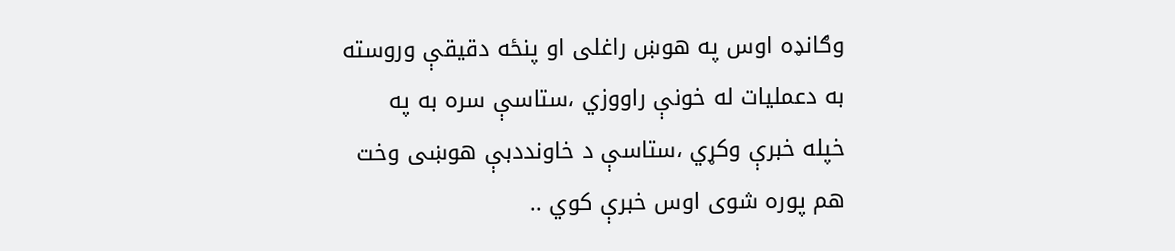وګانډه اوس په هوښ راغلى او پنځه دقيقې وروسته به دعمليات له خونې راووزي ،ستاسې سره به په خپله خبرې وكړي ،ستاسې د خاونددبې هوښى وخت هم پوره شوى اوس خبرې كوي ..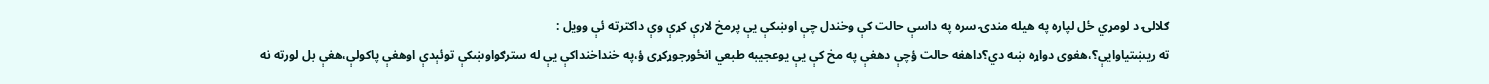ګلالۍ د لومړي ځل لپاره په هيله مندۍ سره په داسې حالت كې وخندل چې اوښكې يې پرمخ لارې كړې وې داكترته ئې وويل :
ته ريښتياوايې؟،هغوى دواړه ښه دي؟داهغه حالت ؤچې دهغې په مخ كې يې يوعجيبه طبعي انځورجوړكړى ؤ،په خنداخنداكې يې له سترګواوښكې توئېدې اوهغې پاکولې،هغې بل لورته نه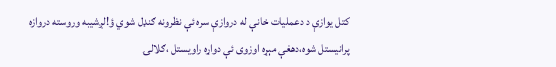کتل یوازې د دعمليات خانې له دروازې سره ئې نظرونه ګنډل شوي ؤ!لږشیبه وروسته دروازه پرانيستل شوه،دهغې مېړه اوزوى ئې دواړه راويستل ،ګلالۍ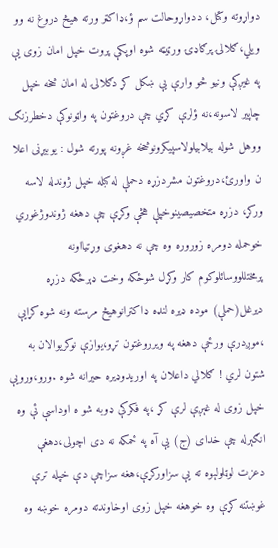دواړوته وكتل، ددواړوحالت سم ؤ،ډاكټر ورته هيڅ دروغ نه وو ويلي،ګلالۍ پرګاډۍ ورټيټه شوه اوپكې پروت خپل امان زوى يې په غيږكې ونيو څو وارې يې ښكل كړ دګلالۍ له امان څخه خپل چاپير لاسونه،نه ؤلرې كړي چې دروغتون په واټونوكې دخطرزنګ ووهل شوله بيلابيلولاسپيكرونوڅخه غږونه پورته شول : يوبيړنى اعلا ن واورئ،دروغتون مشردزړه دحملې له كبله خپل ژوندله لاسه وركړ، دزړه متخصيصينوخپلې هڅې وكړې چې دهغه ژوندوژغوري خوحمله دومره زوروره وه چې نه دهغوى وړتيااونه پرمختللووسائلوكوم كار وكړل شوځكه وخت ډېرځکه دزړه دیرغل(حملې) موده ډیره لنډه ډاکترانوهیڅ مرسته ونه شوه کړایې ،موږدرې ورځې دهغه په ويرروغتون تړو،يوازې نوكريوالان به شتون لري ! ګلالي داعلان په اوريدوډيره حيرانه شوه .ورو،ورويې خپل زوى له غېږې لرې كړ ،په فكركې ډوبه شو ه اوداسې ئې وه انګېرله چې خداى (ج) يې آه په ځمكه نه دى اچولى،دهغې دعزت لوټلولېوه ته يې سزاوركړې،هغه سزاچې دې خپله ترې غوښتنه كړې وه خوهغه خپل زوى اوخاوندته دومره خوښه وه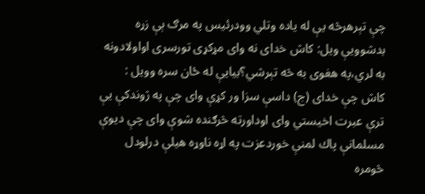چې تېرهرڅه يې له ياده وتلي وودرئيس په مرګ ېې زړه بدشوويې ويل: كاش خداى نه واى مړكړى تورسرى اواولادونه به لري،په هغوى به څه تېرشي؟بيايې له ځان سره وويل : كاش چې خداى (ج) داسې سزا ور كړې واى چې په ژوندكې يې ترې عبرت اخيستي واى اوداورته څرګنده شوې واى چې ديوې مسلمانې پاك لمنې خوردعزت په اړه ناوړه هيلې درلودل څومره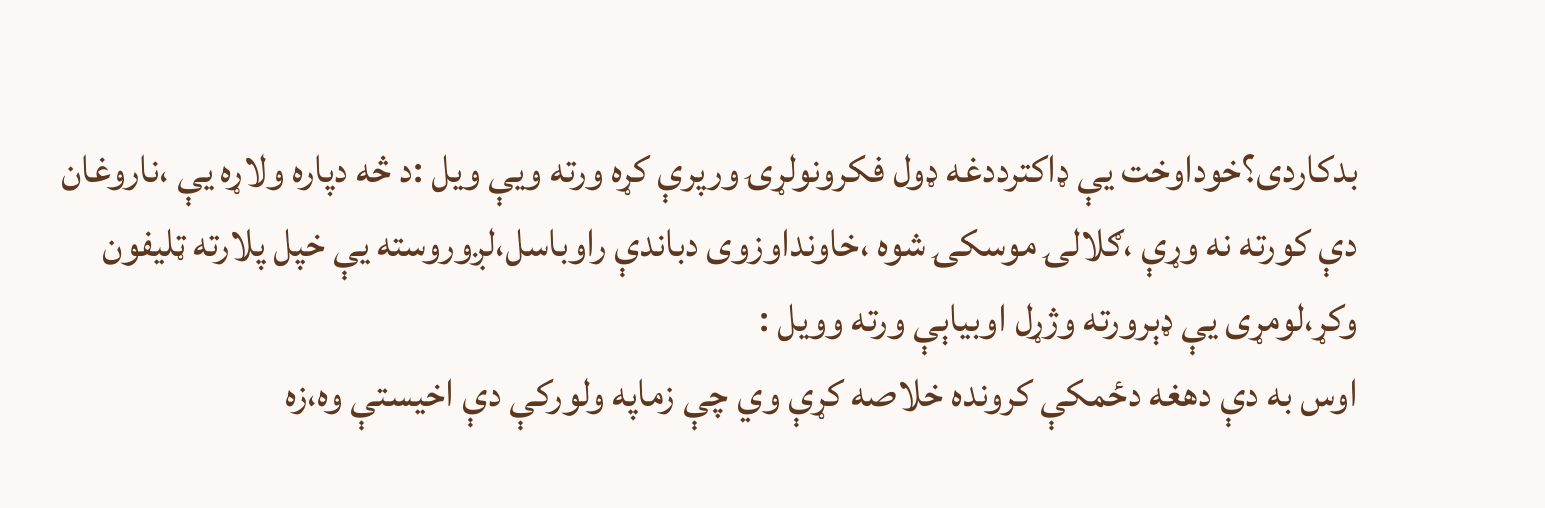بدكاردى؟خوداوخت يې ډاكترددغه ډول فكرونولړۍ ورپرې كړه ورته ويې ويل :د څه دپاره ولاړه يې ،ناروغان دې كورته نه وړې ،ګلالۍ موسكۍ شوه ،خاونداوزوى دباندې راوباسل،لږوروسته يې خپل پلارته ټليفون وكړ،لومړى يې ډېرورته وژړل اوبياېې ورته وويل :
اوس به دې دهغه دځمكې كرونده خلاصه كړې وي چې زماپه ولوركې دې اخيستې وه،زه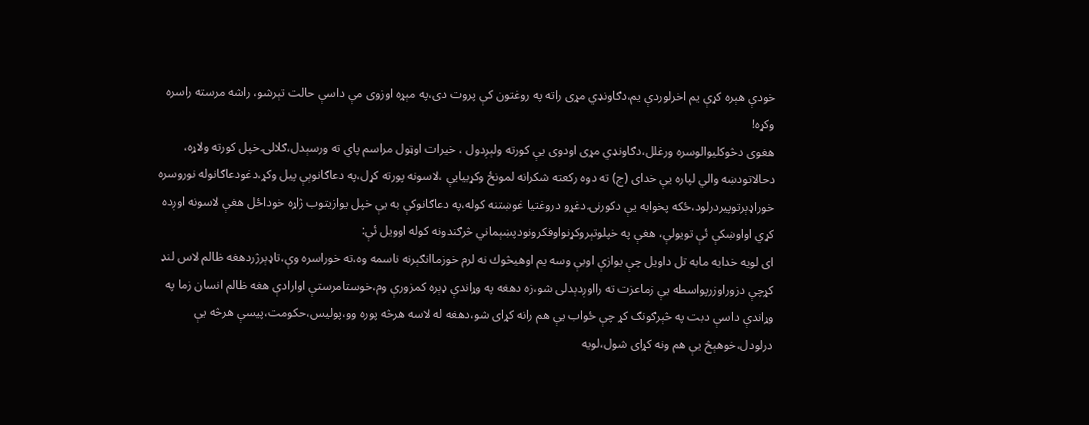خودې هېره كړې يم اخرلوردې يم،دګاونډي مړى راته په روغتون كې پروت دى،په مېړه اوزوى مې داسې حالت تېرشو، راشه مرسته راسره وكړه!
هغوى دڅوكليوالوسره ورغلل،دګاونډي مړى اودوى يې كورته ولېږدول ، خيرات اوټول مراسم پاي ته ورسېدل،ګلالۍ خپل كورته ولاړه، دحالاتودښه والي لپاره يې خداى (ج) ته دوه ركعته شكرانه لمونځ وكړبيايې ،لاسونه پورته كړل،په دعاګانوېې پيل وكړ،دغودعاګانوله نوروسره خوراډېرتوپيردرلود،ځكه پخوابه يې دكورنۍ دغړو دروغتيا غوښتنه كوله،په دعاګانوکې به یې خپل یوازیتوب ژاړه خوداځل هغې لاسونه اوږده كړي اواوښكې ئې تويولې، هغې په خپلوتېروكړنواوفكرونودپښېماني څرګندونه كوله اوويل ئې:
اى لويه خدايه مابه تل داويل چې يوازې اوبې وسه يم اوهيڅوك نه لرم خوزماانګېرنه ناسمه وه،ته خوراسره وې،تاډېرژردهغه ظالم لاس لنډ كړچې دزوراوزرپواسطه يې زماعزت ته رااوږدېدلى شو،زه دهغه په وړاندې ډېره كمزورې وم،خوستامرستې اوارادې هغه ظالم انسان زما په وړاندې داسې دبت په څېرګونګ كړ چې ځواب يې هم رانه كړاى شو،دهغه له لاسه هرڅه پوره وو،پوليس،حكومت،پيسې هرڅه يې درلودل،خوهېڅ يې هم ونه كړاى شول،لويه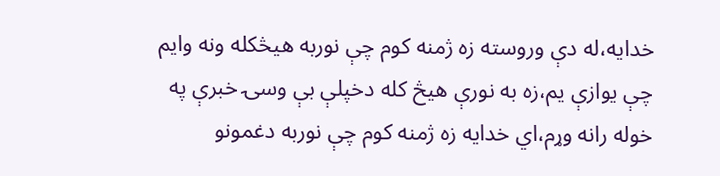خدايه،له دې وروسته زه ژمنه كوم چې نوربه هيڅكله ونه وايم چې يوازې يم،زه به نورې هيڅ كله دخپلې بې وسۍ خبرې په خوله رانه وړم،اي خدايه زه ژمنه كوم چې نوربه دغمونو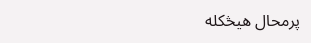پرمحال هيڅكله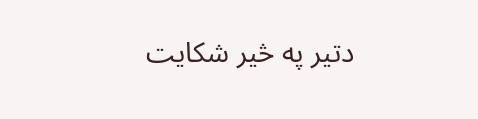دتير په څير شكايت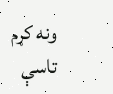ونه كړم تاسې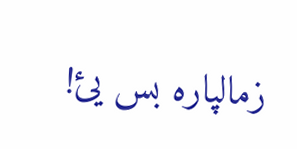زمالپاره بس يئ!